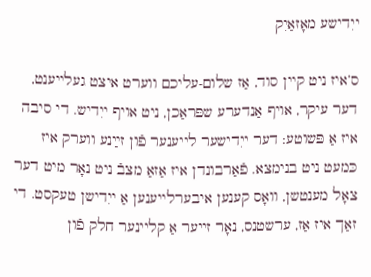ייִדישע מאָזאַיִק

ס’איז ניט קיין סוד, אַז שלום-עליכם ווערט איצט געלייענט, דער עיקר, אויף אַנדערע שפּראַכן, ניט אויף ייִדיש. די סיבה איז אַ פּשוטע: דער ייִדישער לייענער פֿון זײַנע ווערק איז כּמעט ניט בנימצא. פֿאַרבונדן איז אַזאַ מצבֿ ניט נאָר מיט דער צאָל מענטשן, וואָס קענען איבערלייענען אַ ייִדישן טעקסט. די זאַך איז אַז, ערשטנס, נאָר זייער אַ קליינער חלק פֿון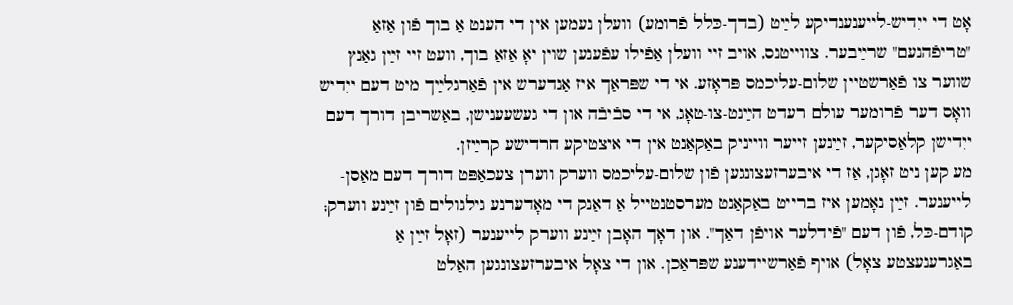אָט די ייִדיש-לייענענדיקע לײַט (בדך-כּלל פֿרומע) וועלן נעמען אין די הענט אַ בוך פֿון אַזאַ "טריפֿהנעם" שרײַבער. צווייטנס, אויב זיי וועלן אַפֿילו עפֿענען שוין יאָ אַזאַ בוך, וועט זיי זײַן גאַנץ שווער צו פֿאַרשטיין שלום-עליכמס פּראָזע. אי די שפּראַך איז אַנדערש אין פֿאַרגלײַך מיט דעם ייִדיש וואָס דער פֿרומער עולם רעדט הײַנט-צו-טאָג, אי די סבֿיבֿה און די געשעענישן, באַשריבן דורך דעם ייִדישן קלאַסיקער, זײַנען זייער ווייניק באַקאַנט אין די איצטיקע חרדישע קרײַזן.
מע קען ניט זאָגן, אַז די איבערזעצונגען פֿון שלום-עליכמס ווערק ווערן צעכאַפּט דורך דעם מאַסן-לייענער. זײַן נאָמען איז ברייט באַקאַנט מערסטנטייל אַ דאַנק די מאָדערנע גילגולים פֿון זײַנע ווערק; קודם-כּל, פֿון דעם "פֿידלער אויפֿן דאַך". און דאָך האָבן זײַנע ווערק לייענער (זאָל זײַן אַ באַגרענעצטע צאָל) אויף פֿאַרשיידענע שפּראַכן. און די צאָל איבערזעצונגען האַלט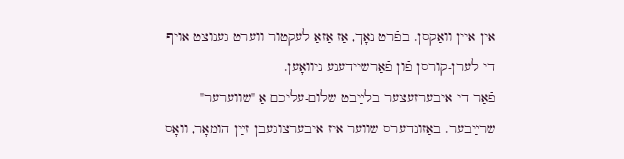אין איין וואַקסן. בפֿרט נאָך, אַז אַזאַ לעקטור ווערט גענוצט אויף די לערן-קורסן פֿון פֿאַרשיידענע ניוואָען.
פֿאַר די איבערזעצער בלײַבט שלום-עליכם אַ "שווערער" שרײַבער. באַזונדערס שווער איז איבערצוגעבן זײַן הומאָר, וואָס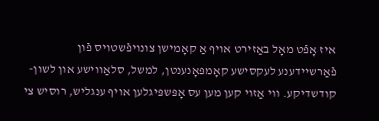איז אָפֿט מאָל באַזירט אויף אַ קאָמישן צונויפֿשטויס פֿון פֿאַרשיידענע לעקסישע קאָמפּאָנענטן, למשל, סלאַווישע און לשון-קודשדיקע. ווי אַזוי קען מען עס אָפּשפּיגלען אויף ענגליש, רוסיש צי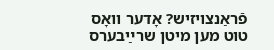פֿראַנצויזיש? אָדער וואָס טוט מען מיטן שרײַבערס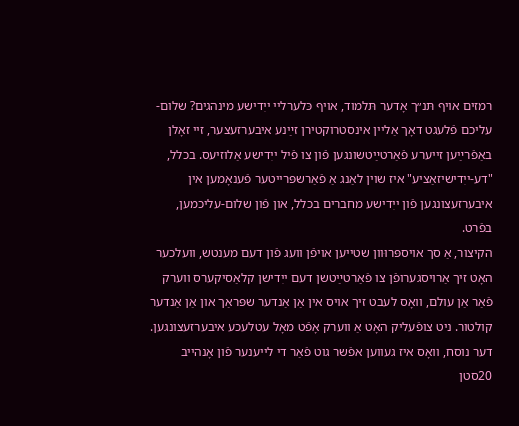רמזים אויף תּנ״ך אָדער תּלמוד, אויף כּלערליי ייִדישע מינהגים? שלום-עליכם פֿלעגט דאָך אַליין אינסטרוקטירן זײַנע איבערזעצער, זיי זאָלן באַפֿרײַען זייערע פֿאַרטײַטשונגען פֿון צו פֿיל ייִדישע אַלוזיעס. בכלל, "דע-ייִדישיזאַציע" איז שוין לאַנג אַ פֿאַרשפּרייטער פֿענאָמען אין איבערזעצונגען פֿון ייִדישע מחברים בכלל, און פֿון שלום-עליכמען, בפֿרט.
הקיצור, אַ סך אויספּרוּוון שטייען אויפֿן וועג פֿון דעם מענטש, וועלכער האָט זיך אַרויסגערופֿן צו פֿאַרטײַטשן דעם ייִדישן קלאַסיקערס ווערק פֿאַר אַן עולם, וואָס לעבט זיך אויס אין אַן אַנדער שפּראַך און אַן אַנדער קולטור. ניט צופֿעליק האָט אַ ווערק אָפֿט מאָל עטלעכע איבערזעצונגען. דער נוסח, וואָס איז געווען אפֿשר גוט פֿאַר די לייענער פֿון אָנהייב 20סטן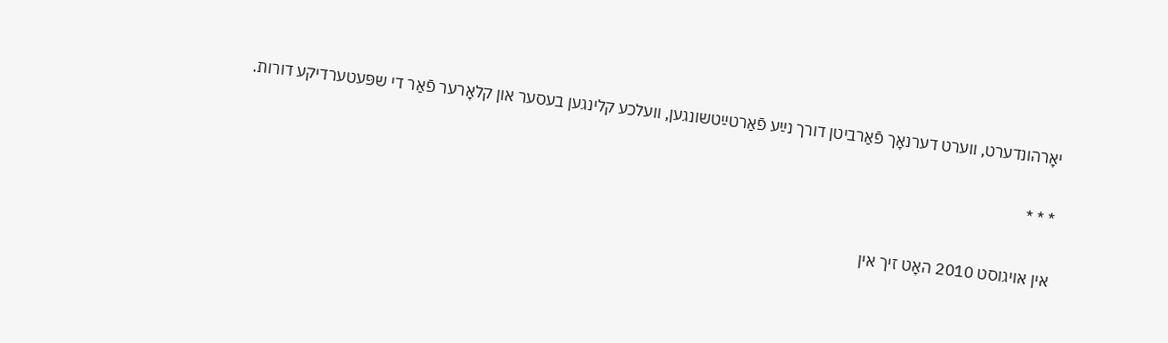יאָרהונדערט, ווערט דערנאָך פֿאַרביטן דורך נײַע פֿאַרטײַטשונגען, וועלכע קלינגען בעסער און קלאָרער פֿאַר די שפּעטערדיקע דורות.

* * *

אין אויגוסט 2010 האָט זיך אין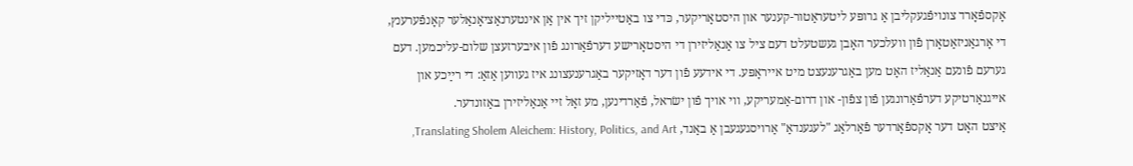אָקספֿאָרד צונויפֿגעקליבן אַ גרופּע ליטעראַטור-קענער און היסטאָריקער, כּדי צו באַטייליקן זיך אין אַן אינטערנאַציאָנאַלער קאָנפֿערענץ, די אָרגאַניזאַטאָרן פֿון וועלכער האָבן געשטעלט דעם ציל צו אַנאַליזירן די היסטאָרישע דערפֿאַרונג פֿון איבערזעצן שלום-עליכמען. דעם גערעם פֿונעם אַנאַליז האָט מען באַגרענעצט מיט אייראָפּע. די אידעע פֿון דער דאָזיקער באַגרענעצונג איז געווען אַזאַ: די רײַכע און אייגנאַרטיקע דערפֿאַרונגען פֿון צפֿון- און דרום-אַמעריקע, ווי אויך פֿון ישׂראל, פֿאַרדינען, מע זאָל זיי אַנאַליזירן באַזונדער.
אַיצט האָט דער אָקספֿאָרדער פֿאַרלאַג "לעגענדאַ" אַרויסגעגעבן אַ באַנד, Translating Sholem Aleichem: History, Politics, and Art,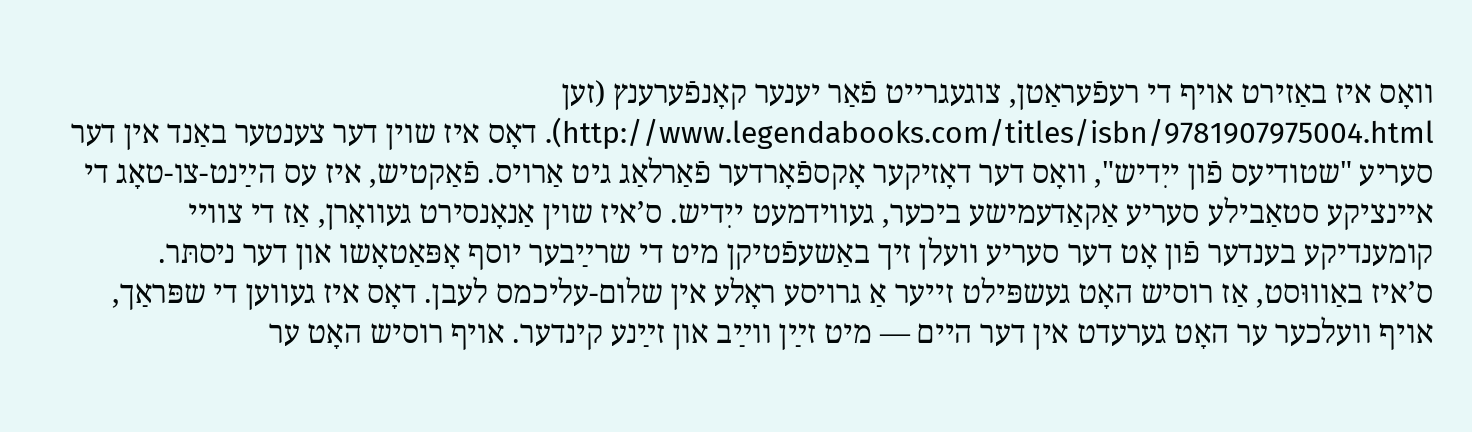וואָס איז באַזירט אויף די רעפֿעראַטן, צוגעגרייט פֿאַר יענער קאָנפֿערענץ (זען http://www.legendabooks.com/titles/isbn/9781907975004.html). דאָס איז שוין דער צענטער באַנד אין דער סעריע "שטודיעס פֿון ייִדיש", וואָס דער דאָזיקער אָקספֿאָרדער פֿאַרלאַג גיט אַרויס. פֿאַקטיש, איז עס הײַנט-צו-טאָג די איינציקע סטאַבילע סעריע אַקאַדעמישע ביכער, געווידמעט ייִדיש. ס’איז שוין אַנאָנסירט געוואָרן, אַז די צוויי קומענדיקע בענדער פֿון אָט דער סעריע וועלן זיך באַשעפֿטיקן מיט די שרײַבער יוסף אָפּאַטאָשו און דער ניסתּר.
ס’איז באַוווּסט, אַז רוסיש האָט געשפּילט זייער אַ גרויסע ראָלע אין שלום-עליכמס לעבן. דאָס איז געווען די שפּראַך, אויף וועלכער ער האָט גערעדט אין דער היים — מיט זײַן ווײַב און זײַנע קינדער. אויף רוסיש האָט ער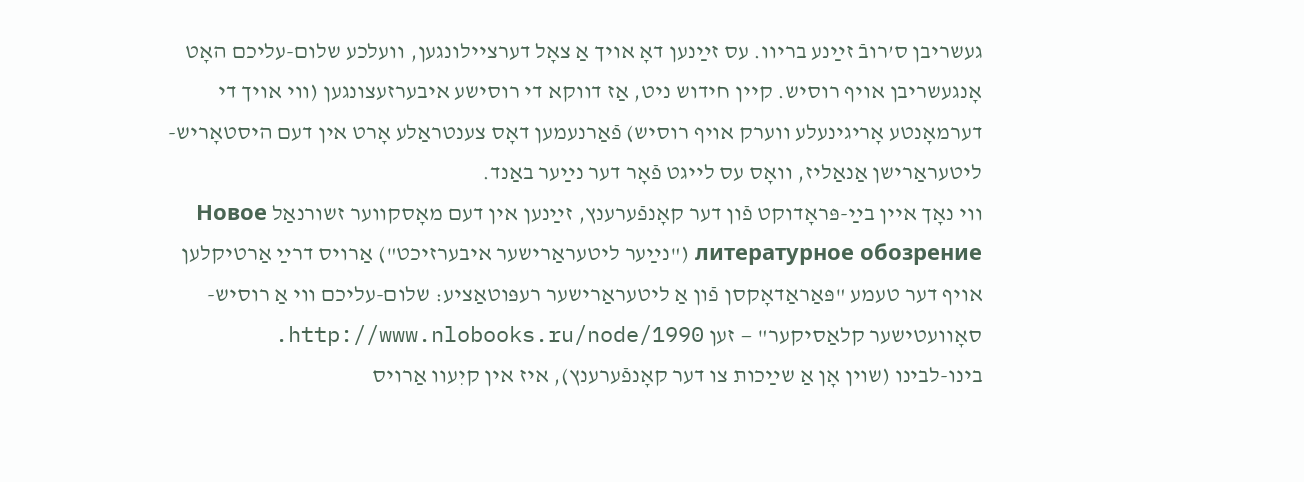געשריבן ס’רובֿ זײַנע בריוו. עס זײַנען דאָ אויך אַ צאָל דערציילונגען, וועלכע שלום-עליכם האָט אָנגעשריבן אויף רוסיש. קיין חידוש ניט, אַז דווקא די רוסישע איבערזעצונגען (ווי אויך די דערמאָנטע אָריגינעלע ווערק אויף רוסיש) פֿאַרנעמען דאָס צענטראַלע אָרט אין דעם היסטאָריש-ליטעראַרישן אַנאַליז, וואָס עס לייגט פֿאָר דער נײַער באַנד.
ווי נאָך איין בײַ-פּראָדוקט פֿון דער קאָנפֿערענץ, זײַנען אין דעם מאָסקווער זשורנאַל Новое литературное обозрение ("נײַער ליטעראַרישער איבערזיכט") אַרויס דרײַ אַרטיקלען אויף דער טעמע "פּאַראַדאָקסן פֿון אַ ליטעראַרישער רעפּוטאַציע: שלום-עליכם ווי אַ רוסיש-סאָוועטישער קלאַסיקער" — זען http://www.nlobooks.ru/node/1990.
בינו-לבינו (שוין אָן אַ שײַכות צו דער קאָנפֿערענץ), איז אין קיִעוו אַרויס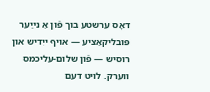דאָס ערשטע בוך פֿון אַ נײַער פּובליקאַציע — אויף ייִדיש און רוסיש — פֿון שלום-עליכמס ווערק. לויט דעם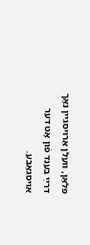פּלאַן, וועלן אַרויסגיין נאָך דרײַ בענד פֿון אָט דער אויסגאַבע.